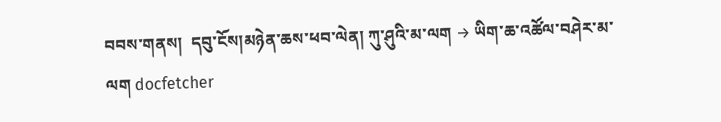བབས་གནས།  དབུ་ངོས།མཉེན་ཆས་ཕབ་ལེན། ཀུ་ཤུའི་མ་ལག → ཡིག་ཆ་འཚོལ་བཤེར་མ་ལག docfetcher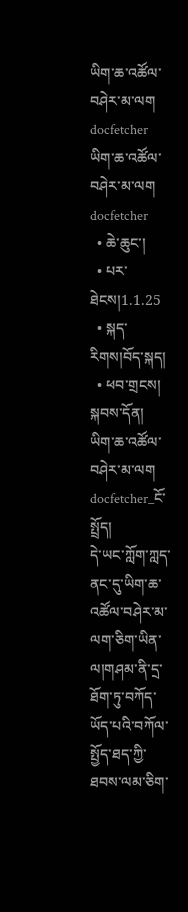ཡིག་ཆ་འཚོལ་བཤེར་མ་ལག docfetcher
ཡིག་ཆ་འཚོལ་བཤེར་མ་ལག docfetcher
  • ཆེ་ཆུང་།
  • པར་ཐེངས།1.1.25
  • སྐད་རིགས།བོད་སྐད།
  • ཕབ་གྲངས།
སྐབས་དོན།
ཡིག་ཆ་འཚོལ་བཤེར་མ་ལག docfetcher_ངོ་སྤྲོད།
དེ་ཡང་ཀློག་ཀླད་ནང་དུ་ཡིག་ཆ་འཚོལ་བཤེར་མ་ལག་ཅིག་ཡིན་ལ།གཤམ་ནི་དྲ་ཐོག་ཏུ་བཀོད་ཡོད་པའི་བཀོལ་སྤྱོད་ཐད་ཀྱི་ཐབས་ལམ་ཅིག་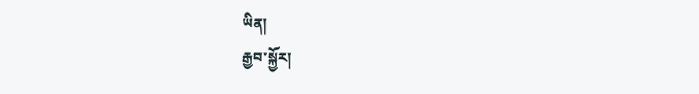ཡིན།
རྒྱབ་སྐྱོར།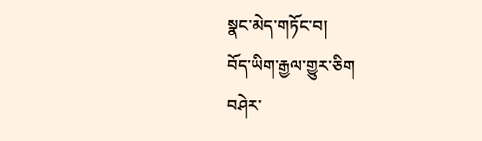སྣང་མེད་གཏོང་བ།
བོད་ཡིག་རྒྱལ་གྱུར་ཅིག
བཤེར་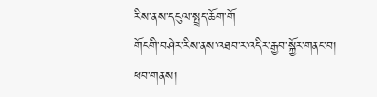རིས་ནས་དངུལ་སྤྲད་ཆོག་གོ
གོངགི་བཤེར་རིས་ནས་འཐབ་ར་འདིར་རྒྱབ་སྐྱོར་གནང་བ།
ཕབ་གནས།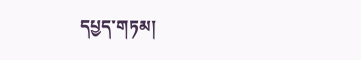དཔྱད་གཏམ།